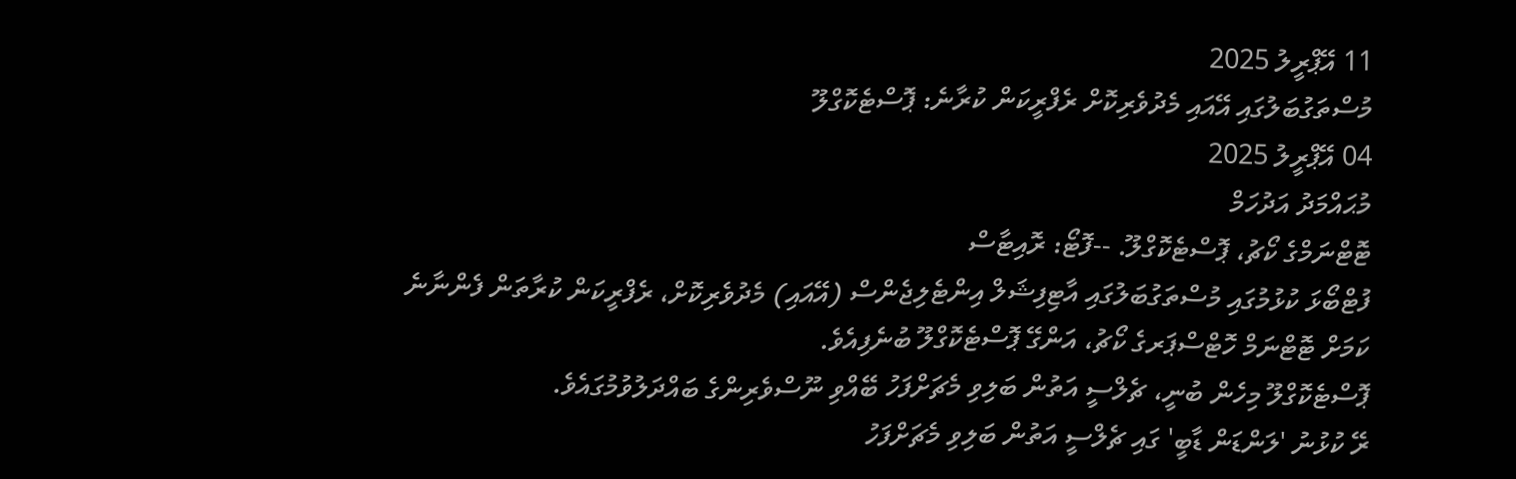11 އޭޕްރީލު 2025
މުސްތަގުބަލުގައި އޭއައި މެދުވެރިކޮށް ރެފްރީކަން ކުރާނެ: ޕޮސްޓެކޮގްލޫ
04 އޭޕްރީލު 2025
މުޙައްމަދު އަދުހަމް
ޓޮޓްނަމްގެ ކޯޗު، ޕޮސްޓެކޮގްލޫ. --ފޮޓޯ: ރޮއިޓާސް
ފުޓްބޯޅަ ކުޅުމުގައި މުސްތަގުބަލުގައި އާޓިފިޝަލް އިންޓެލިޖެންސް (އޭއައި) މެދުވެރިކޮށް، ރެފްރީކަން ކުރާތަން ފެންނާނެ ކަމަށް ޓޮޓްނަމް ހޮޓްސްޕަރގެ ކޯޗު، އަންގޭ ޕޮސްޓެކޮގްލޫ ބުނެފިއެވެ.
ޕޮސްޓެކޮގްލޫ މިހެން ބުނީ، ޗެލްސީ އަތުން ބަލިވި މެޗަށްފަހު ބޭއްވި ނޫސްވެރިންގެ ބައްދަލުވުމުގައެވެ.
ރޭ ކުޅުނު 'ލަންޑަން ޑާބީ' ގައި ޗެލްސީ އަތުން ބަލިވި މެޗަށްފަހު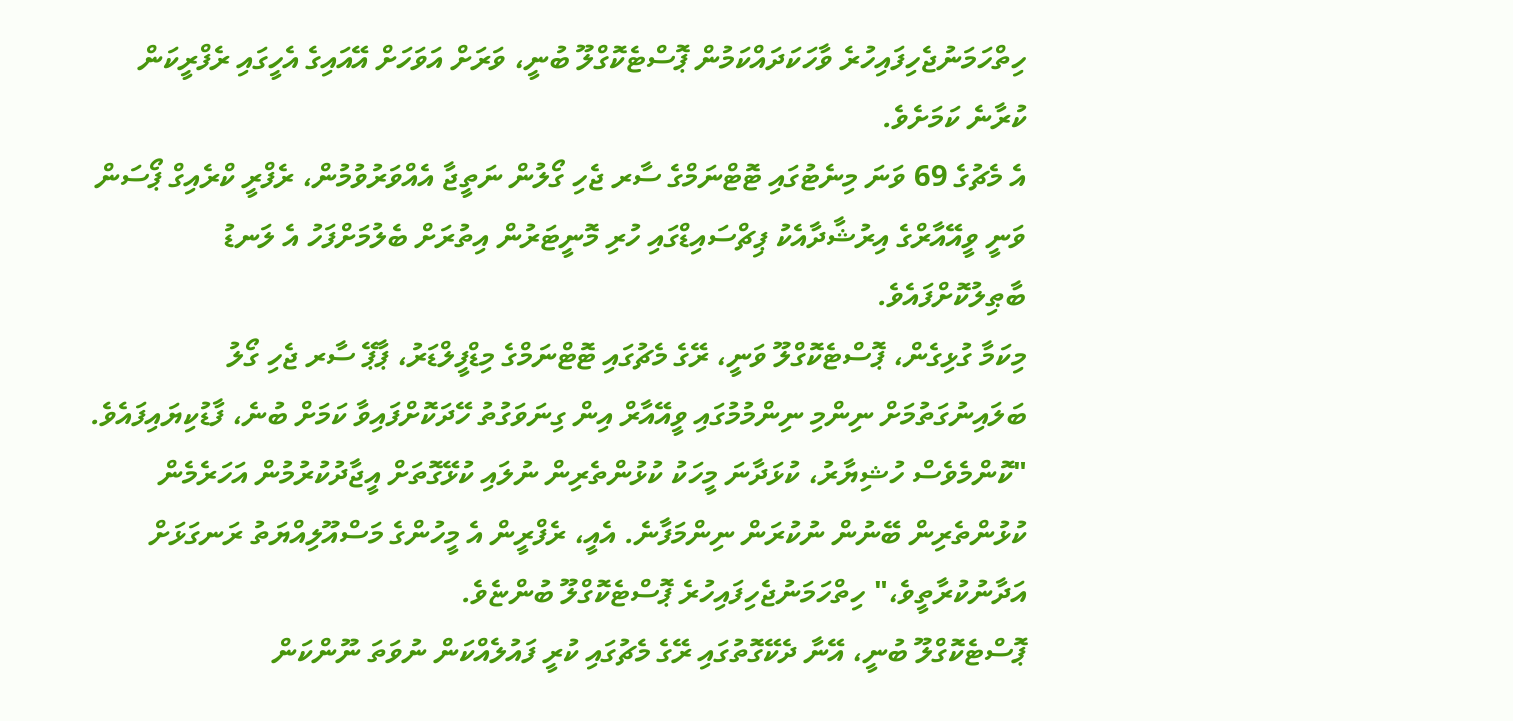ހިތްހަމަނުޖެހިފައިހުރެ ވާހަކަދައްކަމުން ޕޮސްޓެކޮގްލޫ ބުނީ، ވަރަށް އަވަހަށް އޭއައިގެ އެހީގައި ރެފްރީކަން ކުރާނެ ކަމަށެވެ.
އެ މެޗުގެ 69 ވަނަ މިނެޓުގައި ޓޮޓްނަމްގެ ސާރ ޖެހި ގޯލުން ނަތީޖާ އެއްވަރުވުމުން، ރެފްރީ ކްރެއިގް ޕޯސަން ވަނީ ވީއޭއާރްގެ އިރުޝާދާއެކު ޕިޗްސައިޑްގައި ހުރި މޮނީޓަރުން އިތުރަށް ބެލުމަށްފަހު އެ ލަނޑު ބާޠިލުކޮށްފައެވެ.
މިކަމާ ގުޅިގެން، ޕޮސްޓެކޮގްލޫ ވަނީ، ރޭގެ މެޗުގައި ޓޮޓްނަމްގެ މިޑްފީލްޑަރު، ޕާޕޭ ސާރ ޖެހި ގޯލު ބަލައިނުގަތުމަށް ނިންމި ނިންމުމުގައި ވީއޭއާރް އިން ގިނަވަގުތު ހޭދަކޮށްފައިވާ ކަމަށް ބުނެ، ފާޑުކިޔައިފައެވެ.
"ކޮންމެވެސް ހުޝިޔާރު، ކުޅަދާނަ މީހަކު ކުޅުންތެރިން ނުލައި ކުޅޭގޮތަށް އީޖާދުކުރުމުން އަހަރެމެން ކުޅުންތެރިން ބޭނުން ނުކުރަން ނިންމަފާނެ. އެއީ، ރެފްރީން އެ މީހުންގެ މަސްއޫލިއްޔަތު ރަނގަޅަށް އަދާނުކުރާތީވެ،" ހިތްހަމަނުޖެހިފައިހުރެ ޕޮސްޓެކޮގްލޫ ބުންޏެވެ.
ޕޮސްޓެކޮގްލޫ ބުނީ، އޭނާ ދެކޭގޮތުގައި ރޭގެ މެޗުގައި ކުރީ ފައުލެއްކަން ނުވަތަ ނޫންކަން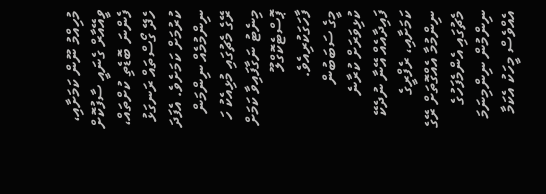މުހިއްމު ނޫން ކަމަށާއި، ވީއޭއާރް ގެނައީ ސާފުކޮށް ފެންނަ ބޮޑެތި ކުށްތައް، ހެދޭ ގޯސްތައް ރަނގަޅު ކުރުމަށް ކަމަށެވެ. އެފަދަ ނިންމުމެއް ނިންމަން ރޭގެ މެޗުގައި މުޅިއެކު ހަ މިނެޓު ނަގާފައިވާ ކަމަށް ޕޮސްޓެކޮގްލޫ ފާހަގަކުރިއެވެ.
މީގެ ސަބަބުން ކުޅިވަރަށް ކުރާނެ ފައިދާއެއް އޭނާ ނުދެކޭ ކަމަށާއި، ރެފްރީގެ ނިންމުމާ އެއްގޮތަށް ރޭގެ މެޗުގައި އެންމެފަހުގެ ނިންމުން ނިންމިނަމަ އެއްވެސް މީހަކު އެކަމާ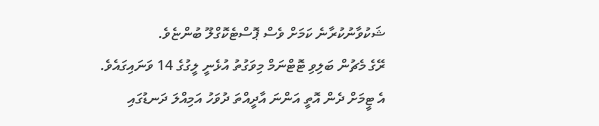ޝަކުވާނުކުރާނެ ކަމަށް ވެސް ޕޮސްޓެކޮގްލޫ ބުންޏެވެ.
ރޭގެ މެޗުން ބަލިވި ޓޮޓްނަމް މިވަގުތު އުޅެނީ ލީގުގެ 14 ވަނައިގައެވެ. އެ ޓީމަށް ދެން އޮތީ އަންނަ އާދީއްތަ ދުވަހު އަމިއްލަ ދަނޑުގައި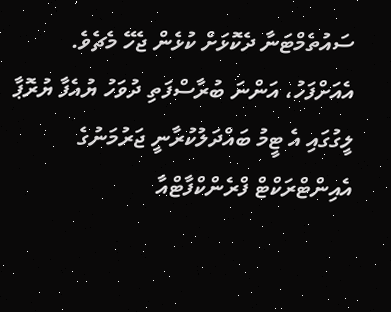ސައުތެމްޓަނާ ދެކޮޅަށް ކުޅެން ޖެހޭ މެޗެވެ. އެއަށްފަހު، އަންނަ ބުރާސްފަތި ދުވަހު ޔުއެފާ ޔުރޮޕާ ލީގުގައި އެ ޓީމު ބައްދަލުކުރާނީ ޖަރުމަނުގެ އެއިންޓްރަކްޓް ފްރެންކްފާޓްއާ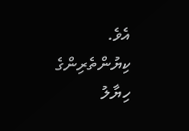އެވެ.
ކިޔުންތެރިންގެ ހިޔާލު